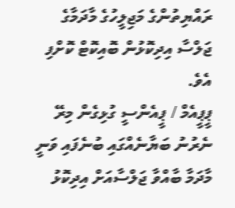ރައްޔިތުންގެ މަޖިލީހުގެ މާދަމާގެ ޖަލްސާ އިދިކޮޅުން ބޮއިކޮޓް ކޮށްފި އެވެ.
ޕީޕީއެމް / ޕީއެންސީ ގުޅިގެން މިރޭ ނެރުނު ބަޔާނެއްގައި ބުނެފައި ވަނީ މާދަމާ ބާއްވާ ޖަލްސާއަށް އިދިކޮޅު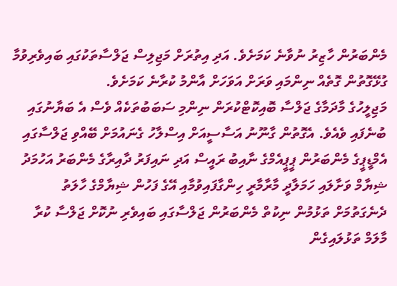މެންބަރުން ހާޒިރު ނުވާނެ ކަމަށެވެ. އަދި އިތުރަށް މަޖިލިސް ޖަލްސާތަކުގައި ބައިވެރިވުމާ ގުޅޭގޮތުން ގޮތެއް ނިންމައި ވަރަށް އަވަހަށް އާންމު ކުރާނެ ކަމަށެވެ.
މަޖިލީހުގެ މާދަމާގެ ޖަލްސާ ބޮއިކޮޓްކުރަން ނިންމި ސަބަބުތަކެއް ވެސް އެ ބަޔާނުގައި ބުނެފައި ވެއެވެ. އެގޮތުން ގާނޫނު އަސާސީއަށް އިސްލާހު ގެނައުމަށް ބޭއްވި ޖަލްސާގައި އެމްޑީޕީގެ މެންބަރުން ޕީޕީއެމްގެ ނާއިބު ރައީސް އަދި ނައިފަރު ދާއިރާގެ މެންބަރު އަހުމަދު ޝިޔާމް ވަށާލައި ހަމަލާދީ މާރާމާރީ ހިންގާފައިވުމާއި އޭގެ ފަހުން ޝިޔާމްގެ ހާލަތު ދެނެގަތުމަށް ތަޅުމުން ނިކުތް މެންބަރުން ޖަލްސާގައި ބައިވެރި ނުކޮށް ޖަލްސާ ކުރާ މާލަމް ތަޅުލައިގެން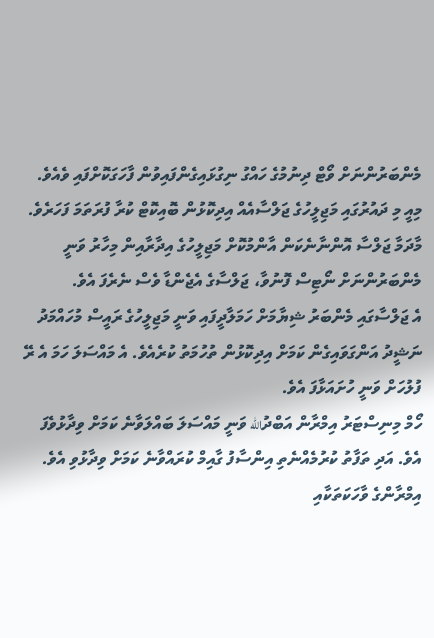މެންބަރުންނަށް ވޯޓް ދިނުމުގެ ހައްގު ނިގުޅައިގެންފައިވުން ފާހަގަކޮށްފައި ވެއެވެ.
މިއީ މި ދައުރުގައި މަޖިލީހުގެ ޖަލްސާއެއް އިދިކޮޅުން ބޮއިކޮޓް ކުރާ ފުރަތަމަ ފަހަރެވެ.
މާދަމާ ޖަލްސާ އޮންނާނެކަން އާންމުކޮށް މަޖިލީހުގެ އިދާރާއިން މިހާރު ވަނީ މެންބަރުންނަށް ނޯޓިސް ފޮނުވާ، ޖަލްސާގެ އެޖެންޑާ ވެސް ނެރެފަ އެވެ.
އެ ޖަލްސާގައި މެންބަރު ޝިޔާމަށް ހަމަލާދީފައި ވަނީ މަޖިލީހުގެ ރައީސް މުހައްމަދު ނަޝީދު އަންގަވައިގެން ކަމަށް އިދިކޮޅުން ތުހުމަތު ކުރެއެވެ. އެ މައްސަލަ ހަމަ އެ ރޭ ފުލުހަށް ވަނީ ހުށައަޅާފަ އެވެ.
ހޯމް މިނިސްޓަރު އިމްރާން އަބްދުالله ވަނީ މައްސަލަ ބައްލަވާނެ ކަމަށް ވިދާޅުވެފަ އެވެ. އަދި ތަފާތު ކުރުމެއްނެތި އިންސާފު ގާއިމް ކުރައްވާނެ ކަމަށް ވިދާޅުވި އެވެ. އިމްރާންގެ ވާހަކަތަކާއި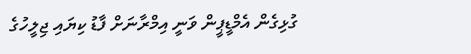ގުޅިގެން އެމްޑީޕީން ވަނީ އިމްރާނަށް ފާޑު ކިޔައި ޖިލީހުގެ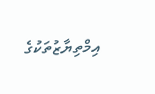އިމްތިޔާޒުތަކުގެ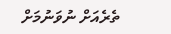ތެރެއަށް ނުވަނުމަށް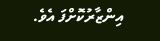އިންޒާރުކޮށްފަ އެވެ.